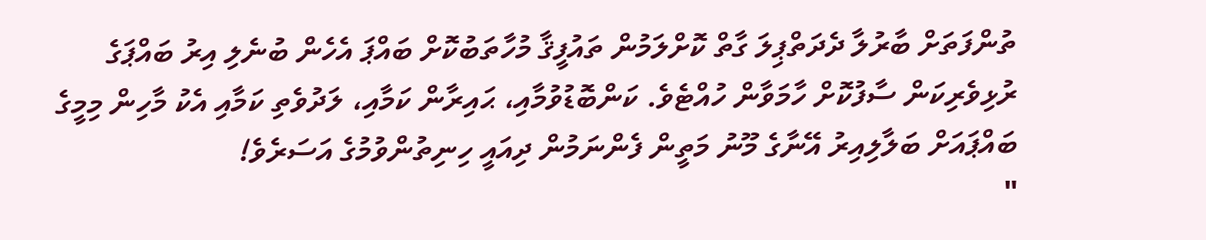ތުންފަތަށް ބާރުލާ ދެދަތްޕިލަ ގާތް ކޮށްލަމުން ތައުފީޤާ މުހާތަބުކޮށް ބައްޕަ އެހެން ބުނެލި އިރު ބައްޕަގެ ރުޅިވެރިކަން ސާފުކޮށް ހާމަވާން ހުއްޓެވެ. ކަންބޮޑުވުމާއި، ޙައިރާން ކަމާއި، ލަދުވެތި ކަމާއި އެކު މާހިން މިމީގެ ބައްޕައަށް ބަލާލިއިރު އޭނާގެ މޫނު މަތީން ފެންނަމުން ދިއައީ ހިނިތުންވުމުގެ އަސަރެވެ!
"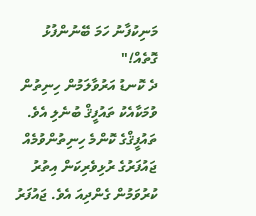މަނިކުފާނު ހަމަ ބޭނުންފުޅު ގޮތެއް!"
ދެ ކޮނޑު އަރުވާލަމުން ހިނިތުން ވުމަކާއެކު ތައުފީޤް ބުނެލި އެވެ. ތައުފީޤްގެ ކޮންމެ ހިނިތުންވުމެއް ޖައުފަރުގެ ރުޅިވެރިކަން އިތުރު ކުރުވަމުން ގެންދިއަ އެވެ. ޖައުފަރު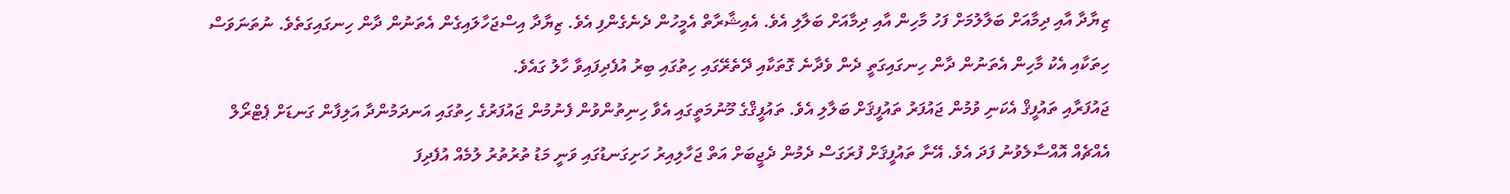ޒިޔާދާ އާއި ދިމާއަށް ބަލާލުމަށް ފަހު މާހިން އާއި ދިމާއަށް ބަލާލި އެވެ. އެއިޝާރާތް އެމީހުން ދެނެގެންފި އެވެ. ޒިޔާދާ އިސްޖަހާލައިގެން އެތަނުން ދާން ހިނގައިގަތެވެ. ނުތަނަވަސް ހިތަކާއި އެކު މާހިން އެތަނުން ދާން ހިނގައިގަތީ ދެން ވެދާނެ ގޮތަކާއި ދޭތެރޭގައި ހިތުގައި ބިރު އުފެދިފައިވާ ހާލު ގައެވެ.
ޖައުފަރާއި ތައުފީޤް އެކަނި ވުމުން ޖައުފަރު ތައުފީޤަށް ބަލާލި އެވެ. ތައުފީޤްގެ މޫނުމަތީގައި އެވާ ހިނިތުންވުން ފެނުމުން ޖައުފަރުގެ ހިތުގައި އަނދަމުންދާ އަލިފާން ގަނޑަށް ޕެޓްރޯލް އެއްޗެއް އޮއްސާލެވުނު ފަދަ އެވެ. އޭނާ ތައުފީޤަށް ފުރަގަސް ދެމުން ދެޖީބަށް އަތް ޖަހާލިއިރު ހަށިގަނޑުގައި ވަނީ މަޑު ތުރުތުރު ލުމެއް އުފެދިފަ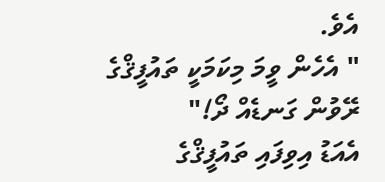އެވެ.
" އެހެން ވީމަ މިކަމަކީ ތައުފީޤްގެ ރޭވުން ގަނޑެއް ދޯ!"
އެއަޑު އިވިފައި ތައުފީޤްގެ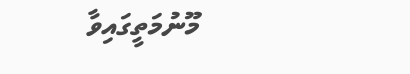މޫނުމަތީގައިވާ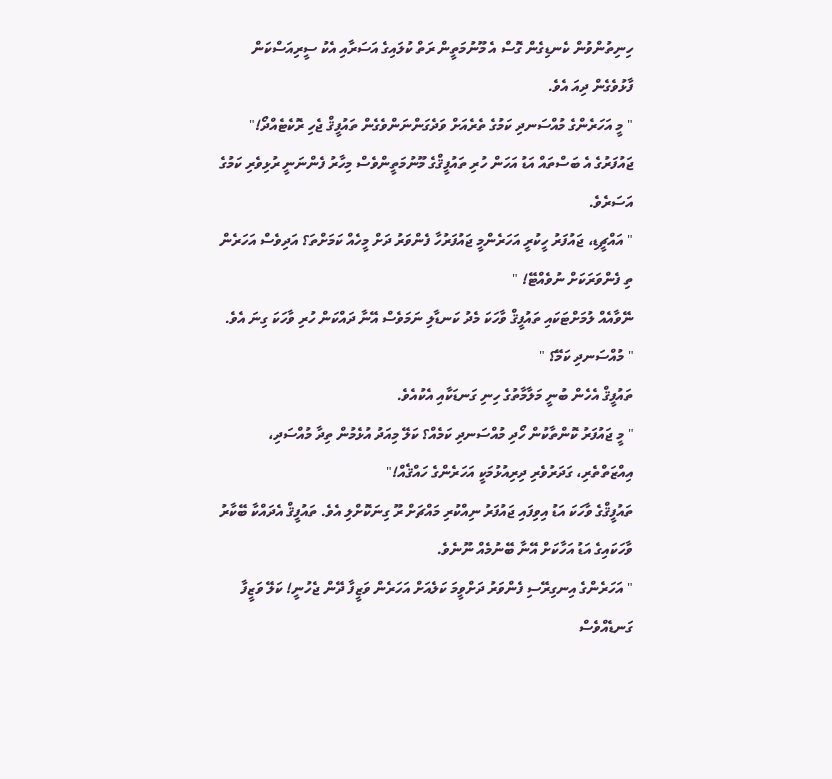ހިނިތުންވުން ކެނޑިގެން ގޮސް އެ މޫނުމަތީން ރަތް ކުލައިގެ އަސަރާއި އެކު ސީރިއަސްކަން ފާޅުވެގެން ދިއަ އެވެ.
" މީ އަހަރެންގެ މުއްސަނދި ކަމުގެ ތެރެއަށް ވަދެގަންނަންވެގެން ތައުފީޤް ޖެހި ރޮކެޓެއްދޯ!"
ޖައުފަރުގެ އެ ބަސްތައް އަޑު އަހަން ހުރި ތައުފީޤްގެ މޫނުމަތީންވެސް މިހާރު ފެންނަނީ ރުޅިވެރި ކަމުގެ އަސަރެވެ.
" އައްޗީޑި، ޖައުފަރު ހީކުރީ އަހަރެންމީ ޖައުފަރުހާ ފެންވަރު ދަށް މީހެއް ކަމަށްތަ؟ އަދިވެސް އަހަރެން ތި ފެންވަރަކަށް ނުވެއްޓޭ! "
ނޭވާއެއް ލުމަށްޓަކައި ތައުފީޤް ވާހަކަ މެދު ކަނޑާލި ނަމަވެސް އޭނާ ދައްކަން ހުރި ވާހަކަ ގިނަ އެވެ.
" މުއްސަނދި ކަމޭ؟ "
ތައުފީޤް އެހެން ބުނީ މަލާމާތުގެ ހިނި ގަނޑަކާއި އެކުއެވެ.
" މީ ޖައުފަރު ކޮންތާކުން ހޯދި މުއްސަނދި ކަމެއް؟ ކަލޭ މިއަދު އުޅެމުން ތިދާ މުއްސަދި، އިއްޒަތްތެރި، ގަދަރުވެރި ދިރިއުޅުމަކީ އަހަރެންގެ ހައްޤެއް!"
ތައުފީޤްގެ ވާހަކަ އަޑު އިވިފައި ޖައުފަރު ނިއްކުރި މައްޗަށް ރޫ ގިނަކޮށްލި އެވެ. ތައުފީޤް އެދައްކާ ބޭކާރު ވާހަކައިގެ އަޑު އަހާކަށް އޭނާ ބޭނުމެއް ނޫނެވެ.
" އަހަރެންގެ އިނގިރޭސި ފެންވަރު ދަށްވީމަ ކަލެއަށް އަހަރެން ވަޒީފާ ދޭން ޖެހުނީ! ކަލޭ ވަޒީފާ ގަނޑެއްވެސް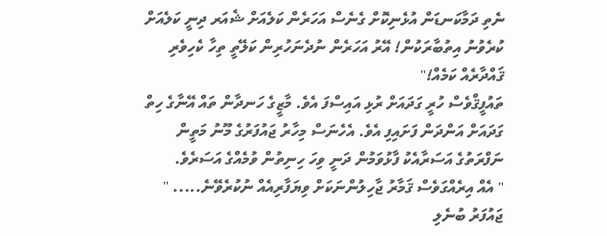ނެތި ދަމާކަނޑަން އުޅެނިކޮށް ގެނެސް އަހަރެން ކަލެއަށް ޝެއަރ ދިނީ ކަލެއަށް ކުރެވުނު އިތުބާރަކުން! އޭރު އަހަރެން ނުދެނަހުރިން ކަލޭތީ ތިހާ ކެހިވެރި ޤައްދާރެއް ކަމެއް!"
ތައުފީޤްވެސް ހުރީ ގަދައަށް ރުޅި އައިސްފަ އެވެ. މާޒީގެ ހަނދާން ތައް އޭނާގެ ހިތް ގަދައަށް އަންދަން ފަށައިފި އެވެ. އެހެނަސް މިހާރު ޖައުފަރުގެ މޫނު މަތީން ނަފްރަތުގެ އަސަރާއެކު ފާޅުވަމުން ދަނީ ވިހަ ހިނިތުން ވުމެއްގެ އަސަރެވެ.
" އެއް އިރެއްގަވެސް ޤަމާރު ޖާހިލުންނަކަށް ވިޔަފާރިއެއް ނުކުރެވޭނެ..... "
ޖައުފަރު ބުނެލި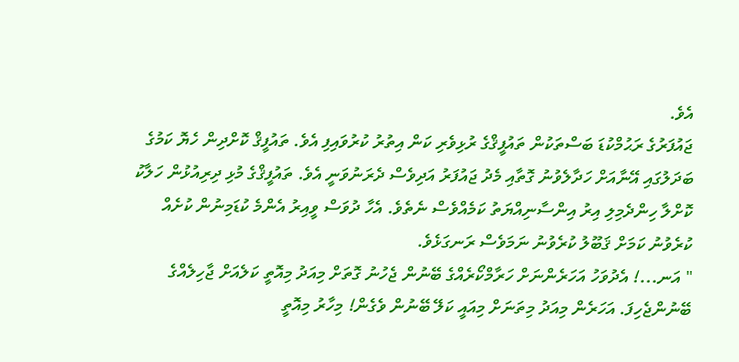އެވެ.
ޖައުފަރުގެ ރަޙުމްކުޑަ ބަސްތަކުން ތައުފީޤްގެ ރުޅިވެރި ކަން އިތުރު ކުރުވައިފި އެވެ. ތައުފީޤް ކޮށްދިން ހެޔޮ ކަމުގެ ބަދަލުގައި އޭނާއަށް ހަދާލެވުނު ގޮތާއި މެދު ޖައުފަރު އަދިވެސް ދެރަނުވަނީ އެވެ. ތައުފީޤްގެ މުޅި ދިރިއުޅުން ހަލާކު ކޮށްލާ ހިންދެމިލި އިރު އިންސާނިއްޔަތު ކަމެއްވެސް ނެތެވެ. އެހާ ދުވަސް ވީއިރު އެންމެ ކުޑަމިނުން ކުށެއް ކުރެވުނު ކަމަށް ޤަބޫލު ކުރެވުނު ނަމަވެސް ރަނގަޅެވެ.
" އަނ...! އެދުވަހު އަހަރެންނަށް ހަރާމްކޯރެއްގެ ބޭނުން ޖެހުނު ގޮތަށް މިއަދު މިއޮތީ ކަލެއަށް ޖާހިލެއްގެ ބޭނުންޖެހިފަ. އަހަރެން މިއަދު މިތަނަށް މިއައީ ކަލޭ ބޭނުން ވެގެން! މިހާރު މިއޮތީ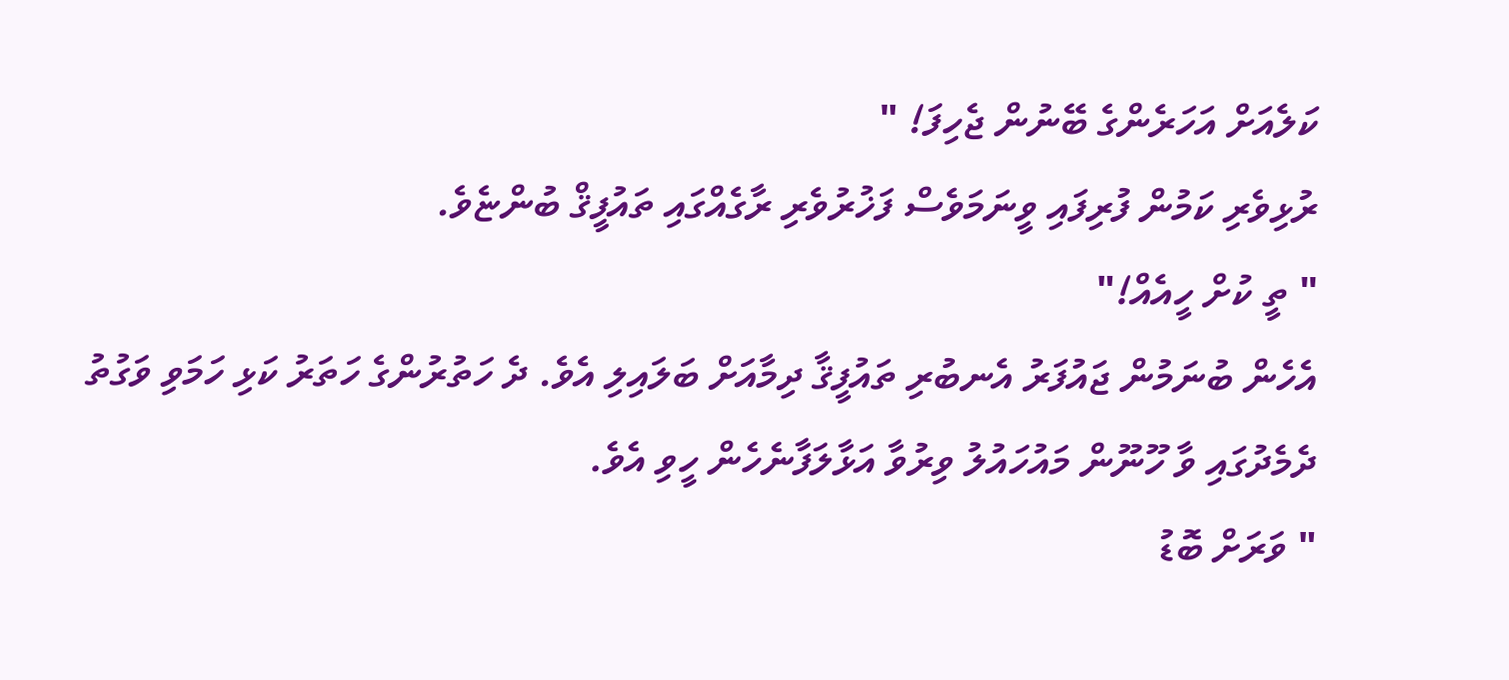ކަލެއަށް އަހަރެންގެ ބޭނުން ޖެހިފަ! "
ރުޅިވެރި ކަމުން ފުރިފައި ވީނަމަވެސް ފަޚުރުވެރި ރާގެއްގައި ތައުފީޤް ބުންޏެވެ.
" ތީ ކުށް ހީއެއް!"
އެހެން ބުނަމުން ޖައުފަރު އެނބުރި ތައުފީޤާ ދިމާއަށް ބަލައިލި އެވެ. ދެ ހަތުރުންގެ ހަތަރު ކަޅި ހަމަވި ވަގުތު ދެމެދުގައި ވާ ހޫނޫން މައުހައުލު ވިރުވާ އަޅާލަފާނެހެން ހީވި އެވެ.
" ވަރަށް ބޮޑު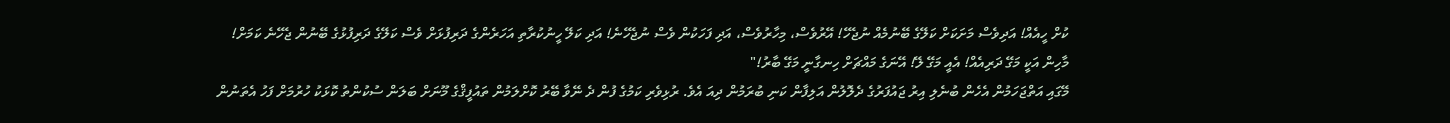ކުށް ހީއެއް! އަދިވެސް މަށަކަށް ކަލޭގެ ބޭނުމެއް ނުޖެހޭ! އޭރުވެސް، މިހާރުވެސް، އަދި ފަހަކުން ވެސް ނުޖެހޭނެ! އަދި ކަލޭ ހީނުކުރާތި އަހަރެންގެ ދަރިފުޅަށް ވެސް ކަލޭގެ ދަރިފުޅުގެ ބޭނުން ޖެހޭނެ ކަމަށް!
މާހިން އަކީ މަގޭ ދަރިއެއް! އެއީ މަގޭ ލޭ! އޭނަގެ މައްޗަށް ހިނގާނީ މަގޭ ބާރު!"
މޭގައި އަތްޖަހަމުން އެހެން ބުނެލި އިރު ޖައުފަރުގެ ދެލޮލުން އަލިފާން ކަނި ބުރަމުން ދިއަ އެވެ. ރުޅިވެރި ކަމުގެ ފުން ދެ ނޭވާ ބޭރު ކޮށްލަމުން ތައުފީޤްގެ މޫނަށް ބަލަން ސުކުންތު ކޮޅަކު ހުރުމަށް ފަހު އެތަނުން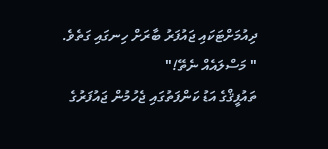ދިއުމަށްޓަކައި ޖައުފަރު ބާރަށް ހިނގައި ގަތެވެ.
" މަސްލައެއް ނެތޭ!"
ތައުފީޤްގެ އަޑު ކަންފަތުގައި ޖެހުމުން ޖައުފަރުގެ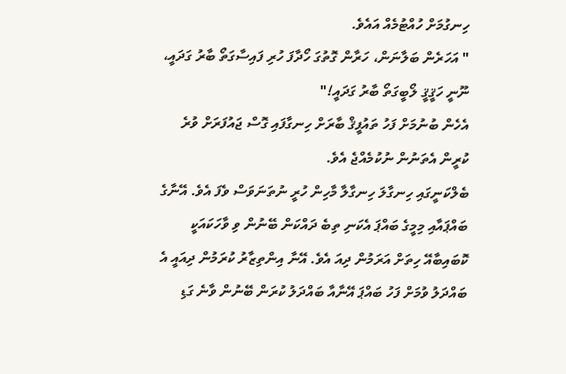ހިނގުމަށް ހުއްޓުމެއް އައެވެ.
" އަހަރެން ބަލާނަން، ހަރާން ގޮތުގަ ހޯދާފަ ހުރި ފައިސާގަތޯ ބާރު ގަދައީ، ނޫނީ ހަޤީޤީ ލޯބީގަތޯ ބާރު ގަދައީ!"
އެހެން ބުނުމަށް ފަހު ތައުފީޤް ބާރަށް ހިނގާފައި ގޮސް ޖައުފަރަށް ވުރެ ކުރީން އެތަނުން ނުކުމެއްޖެ އެވެ.
ބެލްކަނީގައި ހިނގާލަ ހިނގާލާ މާހިން ހުރީ ނުތަނަވަސް ވެފަ އެވެ. އޭނާގެ ބައްޕައާއި މިމީގެ ބައްޕަ އެކަނި ތިބެ ދައްކަން ބޭނުން ވި ވާހަކައަކީ ކޮބައިބާއޭ ހިތަށް އަރަމުން ދިއަ އެވެ. އޭނާ އިންތިޒާރު ކުރަމުން ދިއައީ އެ ބައްދަލު ވުމަށް ފަހު ބައްޕަ އޭނާއާ ބައްދަލު ކުރަން ބޭނުން ވާނެ ގަޑި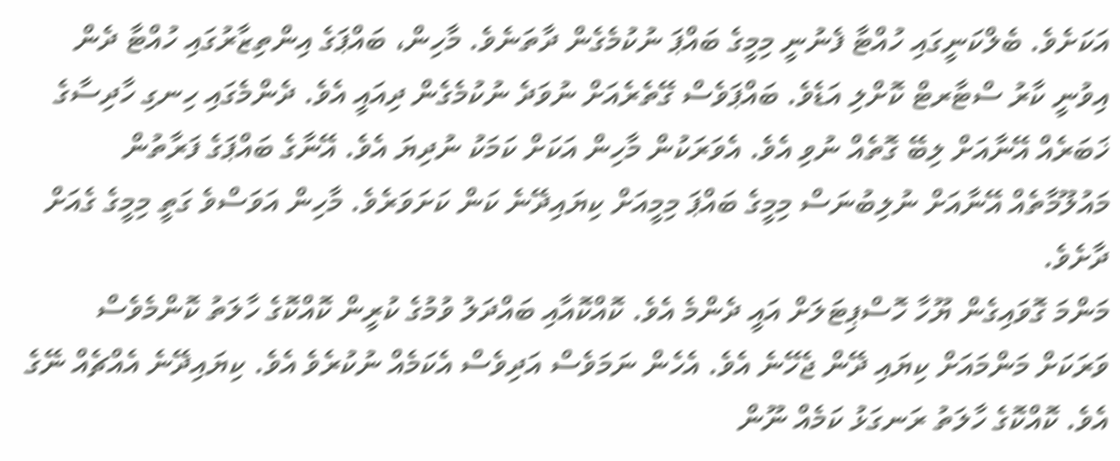އަކަށެވެ. ބެލްކަނީގައި ހުއްޓާ ފެނުނީ މިމީގެ ބައްޕަ ނުކުމެގެން ދާތަނެވެ. މާހިން، ބައްޕަގެ އިންތިޒާރުގައި ހުއްޓާ ދެން އިވުނީ ކާރު ސްޓާރޓް ކޮށްލި އަޑެވެ. ބައްޕަވެސް ގޭތެރެއަށް ނުވަދެ ނުކުމެގެން ދިއައީ އެވެ. ދެންމެގައި ހިނގި ހާދިސާގެ ޚަބަރެއް އޭނާއަށް ލިބޭ ގޮތެއް ނުވި އެވެ. އެވަރަކުން މާހިން އަކަށް ކަމަކު ނުދިޔަ އެވެ. އޭނާގެ ބައްޕަގެ ފަރާތުން މައުލޫމާތެއް އޭނާއަށް ނުލިބުނަސް މިމީގެ ބައްޕަ މިމީއަށް ކިޔައިދޭނެ ކަން ކަށަވަރެވެ. މާހިން އަވަސްވެ ގަތީ މިމީގެ ގެއަށް ދާށެވެ.
މަންމަ ގޮވައިގެން ޔޫހާ ހޮސްޕިޓަލަށް އައީ ދެންމެ އެވެ. ކޮއްކޮއާއި ބައްދަލު ވުމުގެ ކުރީން ކޮއްކޮގެ ހާލަތު ކޮންމެވެސް ވަރަކަށް މަންމައަށް ކިޔައި ދޭން ޖެހޭނެ އެވެ. އެހެން ނަމަވެސް އަދިވެސް އެކަމެއް ނުކުރެވެ އެވެ. ކިޔައިދޭނެ އެއްޗެއް ނޭގެ އެވެ. ކޮއްކޮގެ ހާލަތު ރަނގަޅު ކަމެއް ނޫން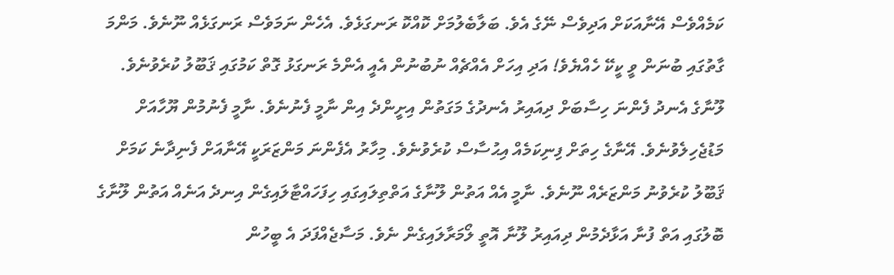ކަމެއްވެސް އޭނާއަކަށް އަދިވެސް ނޭގެ އެވެ. ބަލާބެލުމަށް ކޮއްކޮ ރަނގަޅެވެ. އެހެން ނަމަވެސް ރަނގަޅެއް ނޫނެވެ. މަންމަ ގާތުގައި ބުނަން ވީ ކީކޭ ހެއްޔެވެ! އަދި އިހަށް އެއްޗެއް ނުބުނުން އެއީ އެންމެ ރަނގަޅު ގޮތް ކަމުގައި ޤަބޫލު ކުރެވުނެވެ.
ލޫނާގެ އެނދު ފެންނަ ހިސާބަށް ދިއައިރު އެނދުގެ މަގަތުން އިށީންދެ އިން ނާމީ ފެނުނެވެ. ނާމީ ފެނުމުން ޔޫހާއަށް މަޑުޖެހިލެވުނެވެ. އޭނާގެ ހިތަށް ފިނިކަމެއް އިޙުސާސް ކުރެވުނެވެ. މިހާރު އެފެންނަ މަންޒަރަކީ އޭނާއަށް ފެނިދާނެ ކަމަށް ޤަބޫލު ކުރެވުނު މަންޒަރެއް ނޫނެވެ. ނާމީ އެއް އަތުން ލޫނާގެ އަތްތިލައިގައި ހިފަހައްޓާލައިގެން އިނދެ އަނެއް އަތުން ލޫނާގެ ބޮލުގައި އަތް ފުނާ އަޅާދެމުން ދިއައިރު ލޫނާ އޮތީ ލޯމަރާލައިގެން ނެވެ. މަސާޖެއްފަދަ އެ ބީހުން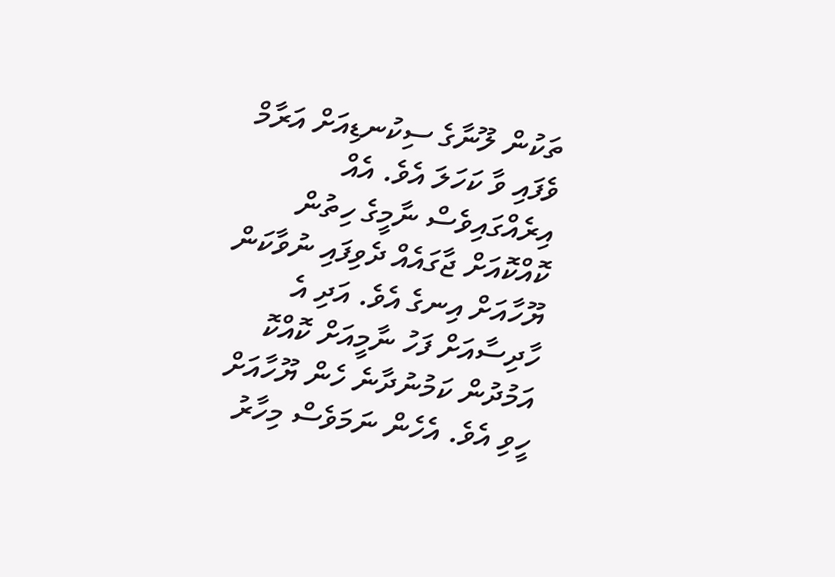ތަކުން ލޫނާގެ ސިކުނޑިއަށް އަރާމް ވެފައި ވާ ކަހަލަ އެވެ. އެއް އިރެއްގައިވެސް ނާމީގެ ހިތުން ކޮއްކޮއަށް ޖާގައެއް ދެވިފައި ނުވާކަން ޔޫހާއަށް އިނގެ އެވެ. އަދި އެ ހާދިސާއަށް ފަހު ނާމީއަށް ކޮއްކޮ އަމުދުން ކަމުނުދާނެ ހެން ޔޫހާއަށް ހީވި އެވެ. އެހެން ނަމަވެސް މިހާރު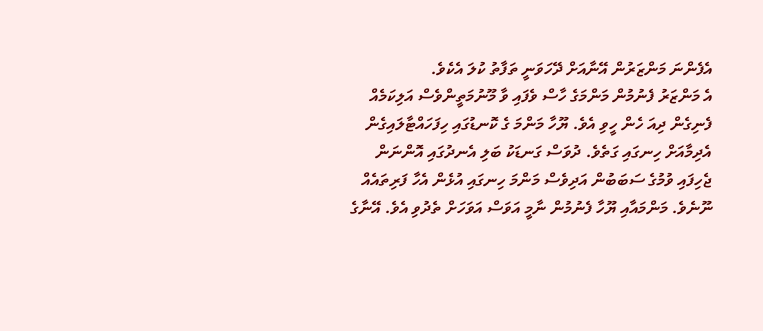އެފެންނަ މަންޒަރުން އޭނާއަށް ދޭހަވަނީ ތަފާތު ކުލަ އެކެވެ.
އެ މަންޒަރު ފެނުމުން މަންމަގެ ހާސް ވެފައި ވާ މޫނުމަތީންވެސް އަލިކަމެއް ފެނިގެން ދިއަ ހެން ހީވި އެވެ. ޔޫހާ މަންމަ ގެ ކޮނޑުގައި ހިފަހައްޓާލައިގެން އެދިމާއަށް ހިނގައި ގަތެވެ. ދުވަސް ގަނޑަކު ބަލި އެނދުގައި އޮންނަން ޖެހިފައި ވުމުގެ ސަބަބުން އަދިވެސް މަންމަ ހިނގައި އުޅެން އެހާ ފަރިތައެއް ނޫނެވެ. މަންމައާއި ޔޫހާ ފެނުމުން ނާމީ އަވަސް އަވަހަށް ތެދުވި އެވެ. އޭނާގެ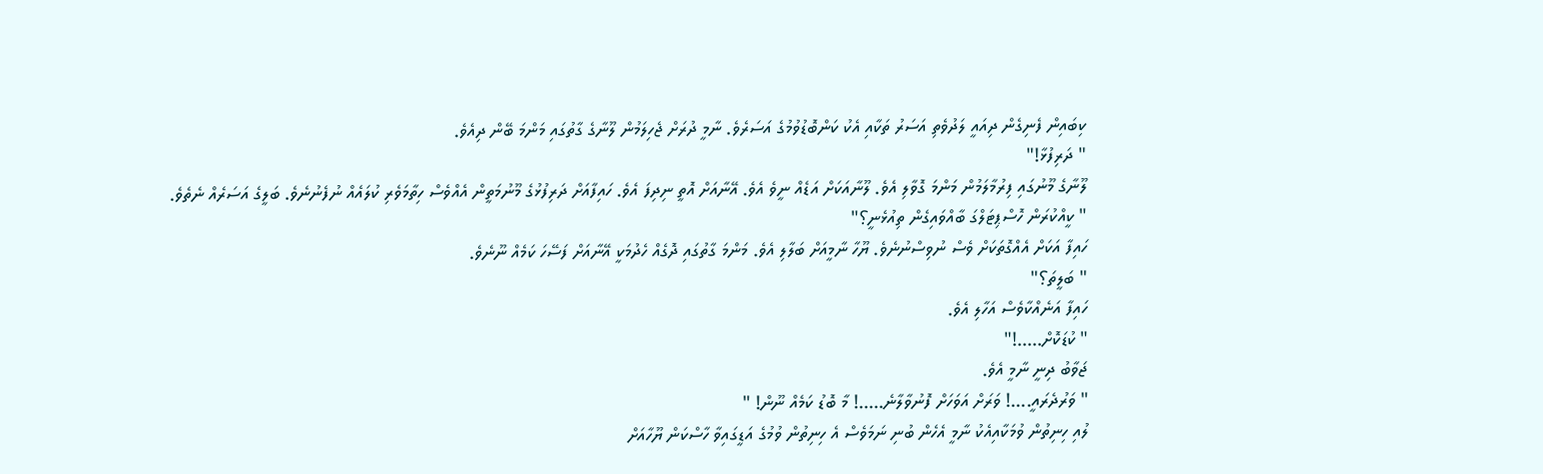ކިބައިން ފެނިގެން ދިއައީ ލަދުވެތި އަސަރު ތަކާއި އެކު ކަންބޮޑުވުމުގެ އަސަރެވެ. ނާމީ ދުރަށް ޖެހިލަމުން ލޫނާގެ ގާތުގައި މަންމަ ބޭން ދިއެވެ.
" ދަރިފުޅާ!"
ލޫނާގެ މޫނުގައި ފިރުމާލަމުން މަންމަ ގޮވާލި އެވެ. ލޫނާއަކަށް އަޑެއް ނީވެ އެވެ. އޭނާއަށް އޮތީ ނިދިފަ އެވެ. ހައިފާއަށް ދަރިފުޅުގެ މޫނުމަތީން އެއްވެސް ހިތާމަވެރި ކުލައެއް ނުފެނުނެވެ. ބަލީގެ އަސަރެއް ނެތެވެ.
" ކީއްކުރަން ހޮސްޕިޓަލްގަ ބާއްވައިގެން ތިއުޅެނީ؟"
ހައިފާ އަކަށް އެއްގޮތަކަށް ވެސް ނުވިސްނުނެވެ. ޔޫހާ ނާމީއަށް ބަލާލި އެވެ. މަންމަ ގާތުގައި ދޮގެއް ހެދުމަކީ އޭނާއަށް ފަސޭހަ ކަމެއް ނޫނެވެ.
" ބަލީތަ؟"
ހައިފާ އަނެއްކާވެސް އަހާލި އެވެ.
" ކުޑަކޮށް.....!"
ޖަވާބު ދިނީ ނާމީ އެވެ.
" ވަރުދެރައީ....! ވަރަށް އަވަހަށް ފޮނުވާލާނެ.....! މާ ބޮޑު ކަމެއް ނޫން! "
ލުއި ހިނިތުން ވުމަކާއިއެކު ނާމީ އެހެން ބުނި ނަމަވެސް އެ ހިނިތުން ވުމުގެ އަޑީގައިވާ ހާސްކަން ޔޫހާއަށް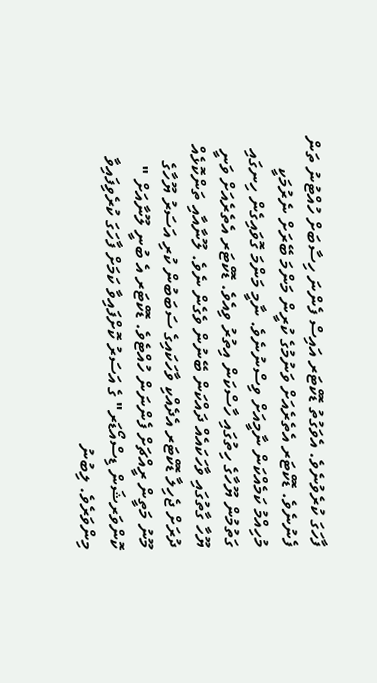ފާހަގަ ކުރެވުނެވެ. އެވަގުތު ޑޮކްޓަރ އައިސް ފެންނަ ހިސާބަށް ހުއްޓުނު ތަން ފެނުނެވެ. ޑޮކްޓަރ އެތެރެއަށް ވަނުމުގެ ކުރީން މަންމަ ބޭރަށް ނެރުމަކީ މުހިއްމު ކަމެއްކަން ނާމީއަށް ވިސްނުނެވެ. ނާމީ މަންމަ ގޮވައިގެން ހިނގައި ގަތުމުން ޔޫހާގެ ހިތުގައި ހާސްކަން އިތުރު ވިއެވެ. ޑޮކްޓަރ އެތެރެއަށް ވަނީ ޔޫހާ ގާތުގައި ވާހަކައެއް ދައްކަން ބޭނުން ވެގެން ނެވެ. ލޫނާއާއި ތަންކޮޅެއް ދުރަށް ޖެހިލާ ޑޮކްޓަރ އެދެއްކި ވާހަކައިގެ ސަބަބުން ކުރި އަސަރު ޔޫހާގެ މޫނު މަތީން ރީއްޗަށް ފެންނަން ހުއްޓެވެ. ޑޮކްޓަރ އެ ބުނީ ލޫނާއަށް " ކޮންވަރޝަން ޑިސްއޯޑަރ" ގެ އަސަރު ކޮށްފައިވާ ކަމަށް ފާހަގަ ކުރެވިފައިވާ މިންވަރެވެ. ލިބުނު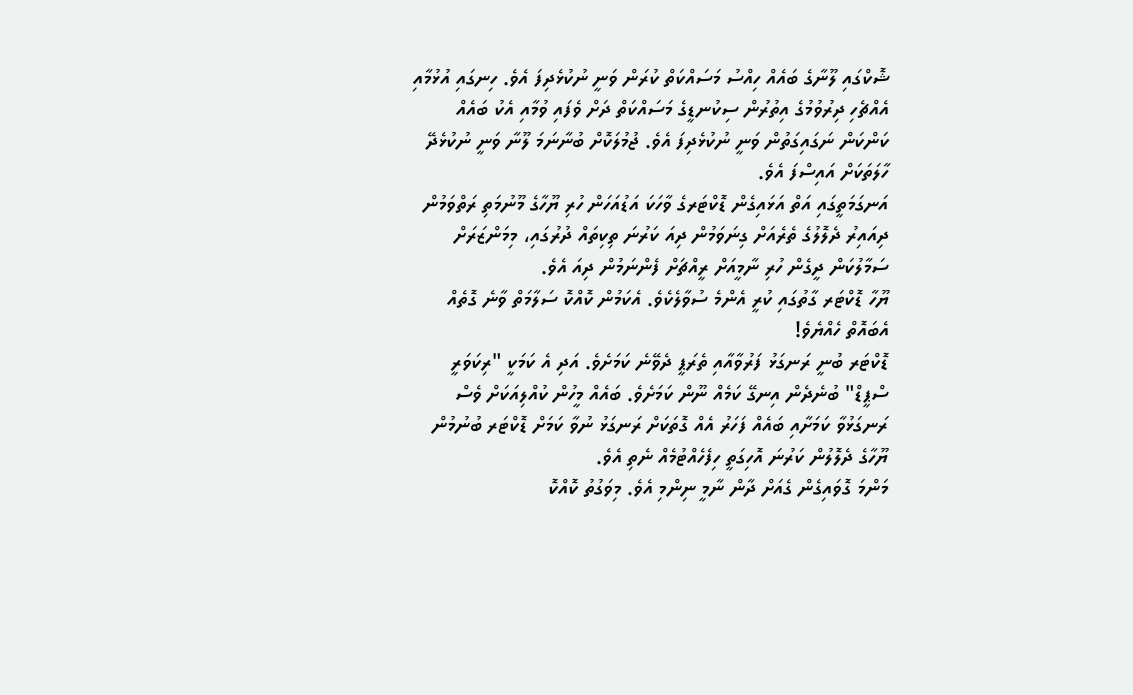ޝޮކްގައި ލޫނާގެ ބައެއް ހިއްސު މަސައްކަތް ކުރަން ވަނީ ނުކުޅެދިފަ އެވެ. ހިނގައި އުޅުމާއި އެއްޗެހި ދިރުވުމުގެ އިތުރުން ސިކުނޑީގެ މަސައްކަތް ދަށް ވެފައި ވުމާއި އެކު ބައެއް ކަންކަން ނަގައިގަތުން ވަނީ ނުކުޅެދިފަ އެވެ. ޖުމުލަކޮށް ބުނާނަމަ ލޫނާ ވަނީ ނުކުޅެދޭ ހާލަތަކަށް އައިސްފަ އެވެ.
އަނގަމަތީގައި އަތް އަޅައިގެން ޑޮކްޓަރގެ ވާހަކަ އަޑުއަހަން ހުރި ޔޫހާގެ މޫނުމަތި ރަތްވަމުން ދިއައިރު ދެލޮލުގެ ތެރެއަށް ގިނަވަމުން ދިއަ ކަރުނަ ތިކިތައް ދުރުގައި، މިމަންޒަރަށް ސަމާލުކަން ދީގެން ހުރި ނާމީއަށް ރީއްޗަށް ފެންނަމުން ދިއަ އެވެ.
ޔޫހާ ޑޮކްޓަރ ގާތުގައި ކުރީ އެންމެ ސުވާލެކެވެ. އެކަމުން ކޮއްކޮ ސަލާމަތް ވާނެ ގޮތެއް އެބައޮތް ހެއްޔެވެ!
ޑޮކްޓަރ ބުނީ ރަނގަޅު ފަރުވާއާއި ތެރަޕީ ދެވޭނެ ކަމަށެވެ. އަދި އެ ކަމަކީ "ރިކަވަރީ ސްޕީޑް" ބުނެދެން އިނގޭ ކަމެއް ނޫން ކަމަށެވެ. ބައެއް މީހުން ކުއްލިއަކަށް ވެސް ރަނގަޅުވާ ކަމަށާއި ބައެއް ފަހަރު އެއް ގޮތަކަށް ރަނގަޅު ނުވާ ކަމަށް ޑޮކްޓަރ ބުނުމުން ޔޫހާގެ ދެލޮލުން ކަރުނަ އޮހިގަތީ ހިފެހެއްޓުމެއް ނެތި އެވެ.
މަންމަ ގޮވައިގެން ގެއަށް ދާން ނާމީ ނިންމި އެވެ. މިވަގުތު ކޮއްކޮ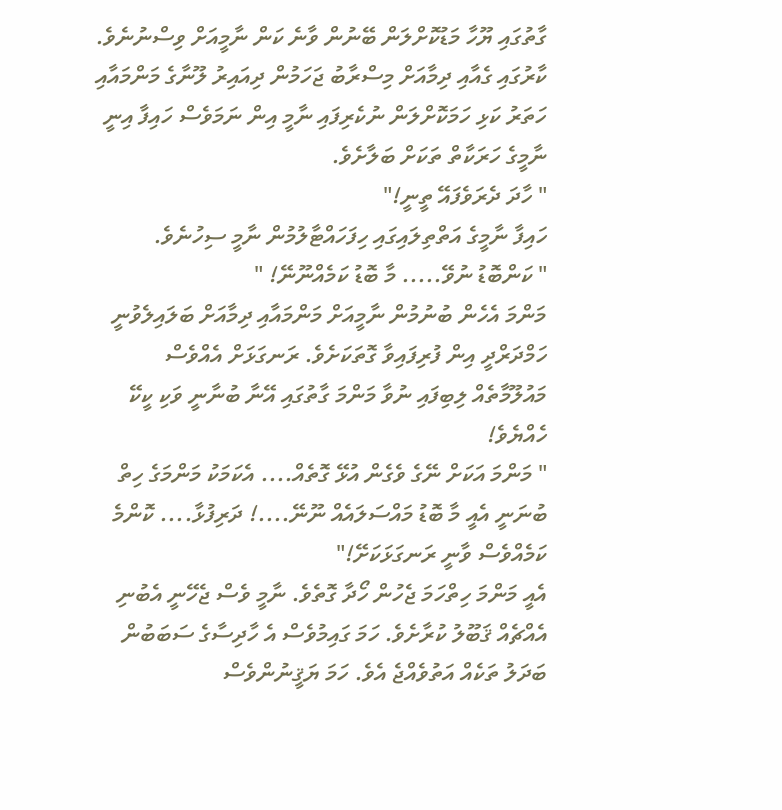ގާތުގައި ޔޫހާ މަޑުކޮށްލަން ބޭނުން ވާނެ ކަން ނާމީއަށް ވިސްނުނެވެ. ކާރުގައި ގެއާއި ދިމާއަށް މިސްރާބު ޖަހަމުން ދިއައިރު ލޫނާގެ މަންމައާއި ހަތަރު ކަޅި ހަމަކޮށްލަން ނުކެރިފައި ނާމީ އިން ނަމަވެސް ހައިފާ އިނީ ނާމީގެ ހަރަކާތް ތަކަށް ބަލާށެވެ.
" ހާދަ ދެރަވެފައޭ ތީނީ!"
ހައިފާ ނާމީގެ އަތްތިލައިގައި ހިފަހައްޓާލުމުން ނާމީ ސިހުނެވެ.
" ކަންބޮޑު ނުވޭ..... މާ ބޮޑު ކަމެއްނޫނޭ! "
މަންމަ އެހެން ބުނުމުން ނާމީއަށް މަންމައާއި ދިމާއަށް ބަލައިލެވުނީ ހަމްދަރްދީ އިން ފުރިފައިވާ ގޮތަކަށެވެ. ރަނގަޅަށް އެއްވެސް މައުލޫމާތެއް ލިބިފައި ނުވާ މަންމަ ގާތުގައި އޭނާ ބުނާނީ ވަކި ކީކޭ ހެއްޔެވެ!
" މަންމަ އަކަށް ނޭގެ ވެގެން އުޅޭ ގޮތެއް.... އެކަމަކު މަންމަގެ ހިތް ބުނަނީ އެއީ މާ ބޮޑު މައްސަލައެއް ނޫނޭ....! ދަރިފުޅާ.... ކޮންމެ ކަމެއްވެސް ވާނީ ރަނގަޅަކަށޭ!"
އެއީ މަންމަ ހިތްހަމަ ޖެހުން ހޯދާ ގޮތެވެ. ނާމީ ވެސް ޖެހޭނީ އެބުނި އެއްޗެއް ޤަބޫލު ކުރާށެވެ. ހަމަ ގައިމުވެސް އެ ހާދިސާގެ ސަބަބުން ބަދަލު ތަކެއް އަތުވެއްޖެ އެވެ. ހަމަ ޔަޤީނުންވެސް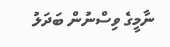ނާމީގެ ވިސްނުން ބަދަލު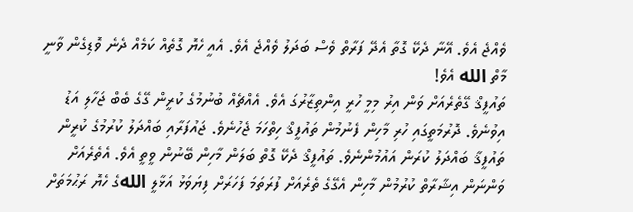ވެއްޖެ އެވެ. އޭނާ ދެކޭ ގޮތާ އެދޭ ފަރާތް ވެސް ބަދަލު ވެއްޖެ އެވެ. އެއީ ހެޔޮ ގޮތެއް ކަމެއް ދެނެ ވޮޑިގެން ވާނީ މާތް الله އެވެ!
ތައުފީޤް ގޭތެރެއަށް ވަން އިރު މިމީ ހުރީ އިންތިޒާރުގަ އެވެ. އެއްޗެއް ބުނުމުގެ ކުރީން ގޭގެ ބެބް ޖަހާލި އަޑު އިވުނެވެ. ދޮރުމަތީގައި ހުރި މާހިން ފެނުމުން ތައުފީޤް ހިތްހަމަ ޖެހުނެވެ. ޖައުފަރާއި ބައްދަލު ކުރުމުގެ ކުރީން ތައުފީޤާ ބައްދަލު ކުރަން އައުމުންނެވެ. ތައުފީޤް ދެކޭ ގޮތް ބަލަން މާހިން ބޭނުން ވީތީ އެވެ. އެތެރެއަށް ވަންނަން އިޝާރާތް ކުރުމުން މާހިން އެގޭގެ ތެރެއަށް ފުރަތަމަ ފަހަރަށް ފިޔަވަޅު އަޅާލީ اللهގެ ހެޔޮ ރަޙުމަތަށް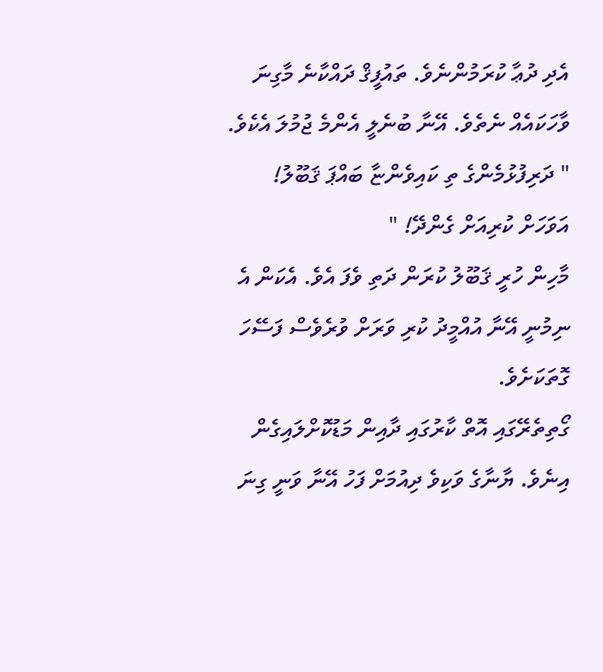އެދި ދުޢާ ކުރަމުންނެވެ. ތައުފީޤް ދައްކާނެ މާގިނަ ވާހަކައެއް ނެތެވެ. އޭނާ ބުނެލީ އެންމެ ޖުމުލަ އެކެވެ.
" ދަރިފުޅުމެންގެ ތި ކައިވެންޏާ ބައްޕަ ޤަބޫލު! އަވަހަށް ކުރިއަށް ގެންދޭ! "
މާހިން ހުރީ ޤަބޫލު ކުރަން ދަތި ވެފަ އެވެ. އެކަން އެ ނިމުނީ އޭނާ އުއްމީދު ކުރި ވަރަށް ވުރެވެސް ފަސޭހަ ގޮތަކަށެވެ.
ގޯތިތެރޭގައި އޮތް ކާރުގައި ދާއިން މަޑުކޮށްލައިގެން އިނެވެ. ޔާނާގެ ވަކިވެ ދިއުމަށް ފަހު އޭނާ ވަނީ ގިނަ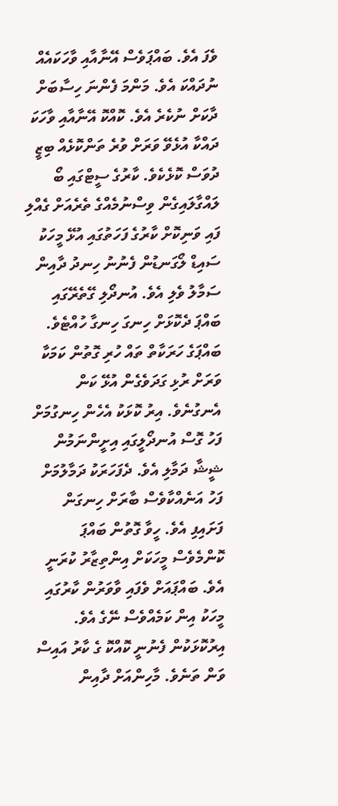ވެފަ އެވެ. ބައްޕަވެސް އޭނާއާއި ވާހަކައެއް ނުދައްކަ އެވެ. މަންމަ ފެންނަ ހިސާބަށް ދާކަށް ނުކެރެ އެވެ. ކޮއްކޮ އޭނާއާއި ވާހަކަ ދައްކާ އުޅެވޭ ވަރަށް ވުރެ ތަންކޮޅެއް ބިޒީ ދުވަސް ކޮޅެކެވެ. ކާރުގެ ސީޓްގައި ބޯ ލައްގާލައިގެން ވިސްނުމެއްގެ ތެރެއަށް ގެއްލި ފައި ވަނިކޮށް ކާރުގެ ފަހަތުގައި އުޅޭ މީހަކު ސައިޑް ލޯގަނޑުން ފެނުނު ހިނދު ދާއިން ސަމާލު ވެލި އެވެ. އުނދޯލި ގޭތެރޭގައި ބައްޕަ ދެކޮޅަށް ހިނގަ ހިނގާ ހުއްޓެވެ. ބައްޕަގެ ހަރަކާތް ތައް ހުރި ގޮތުން ކަމަކާ ވަރަށް ރުޅި ގަދަވެގެން އުޅޭ ކަން އެނގުނެވެ. އިރު ކޮޅަކު އެހެން ހިނގުމަށް ފަހު ގޮސް އުނދޯލީގައި އިށީންނަމުން ޝީޝާ ދަމާލި އެވެ. ދެފަހަރަކު ދަމާލުމަށް ފަހު އަނެއްކާވެސް ބާރަށް ހިނގަން ފަށައިފި އެވެ. ހީވާ ގޮތުން ބައްޕަ ކޮންމެވެސް މީހަކަށް އިންތިޒާރު ކުރަނީ އެވެ. ބައްޕައަށް ވެފައި ވާވަރުން ކާރުގައި މީހަކު އިން ކަމެއްވެސް ނޭގެ އެވެ. އިރުކޮޅަކުން ފެނުނީ ކޮއްކޮ ގެ ކާރު އައިސް ވަން ތަނެވެ. މާހިންއަށް ދާއިން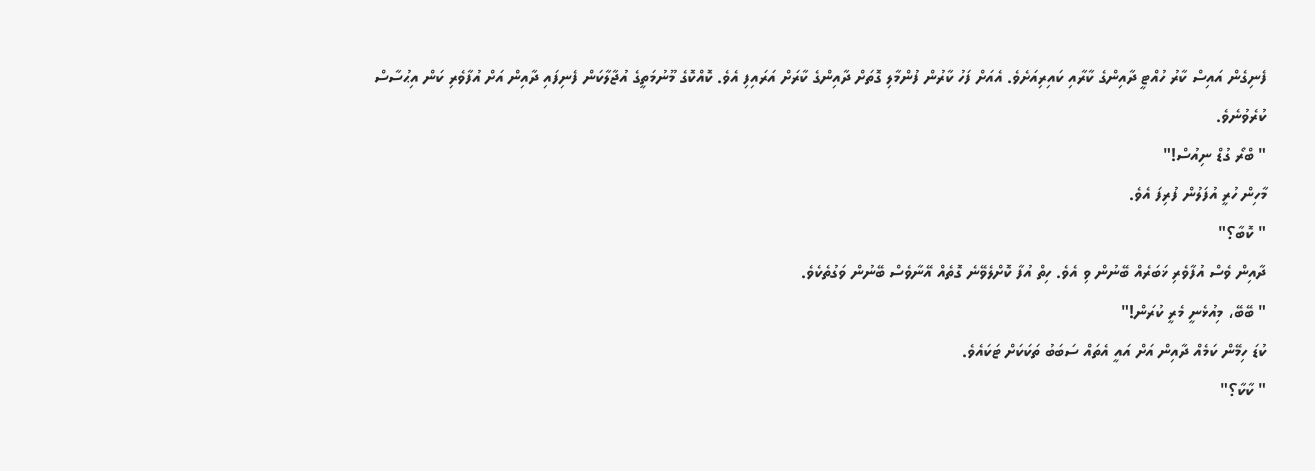ފެނިގެން އައިސް ކާރު ހުއްޓީ ދާއިންގެ ކާރާއި ކައިރިއަށެވެ. އެއަށް ފަހު ކާރުން ފުންމާލި ގޮތަށް ދާއިންގެ ކާރަށް އަރައިފި އެވެ. ކޮއްކޮގެ މޫނުމަތީގެ އުޖާލާކަން ފެނިފައި ދާއިން އަށް އުފާވެރި ކަން އިޙުސާސް ކުރެވުނެވެ.
" ބްރޯ ގުޑް ނިއުސް!"
މާހިން ހުރީ އުފަލުން ފުރިފަ އެވެ.
" ކޮބާ؟"
ދާއިން ވެސް އުފާވެރި ޚަބަރެއް ބޭނުން ވި އެވެ. ހިތް އުފާ ކޮށްލެވޭނެ ގޮތެއް އޭނާވެސް ބޭނުން ވަގުތެކެވެ.
" ބޭބޭ، މިއުޅެނީ މެރީ ކުރަން!"
ކުޑަ ހިމޭން ކަމެއް ދާއިން އަށް އައީ އެތައް ސަބަބު ތަކަކަށް ޓަކައެވެ.
" ކާކާ؟"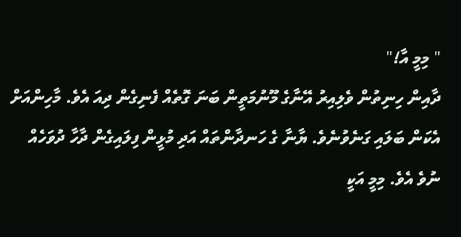" މިމީ އާ!"
ދާއިން ހިނިތުން ވެލިއިރު އޭނާގެ މޫނުމަތީން ބަނަ ގޮތެއް ފެނިގެން ދިއަ އެވެ. މާހިންއަށް އެކަން ބަލައި ގަނެވުނެވެ. ޔާނާ ގެ ހަނދާންތައް އަދި މުޅީން ފިލައިގެން ދާހާ ދުވަހެއް ނުވެ އެވެ. މިމީ އަކީ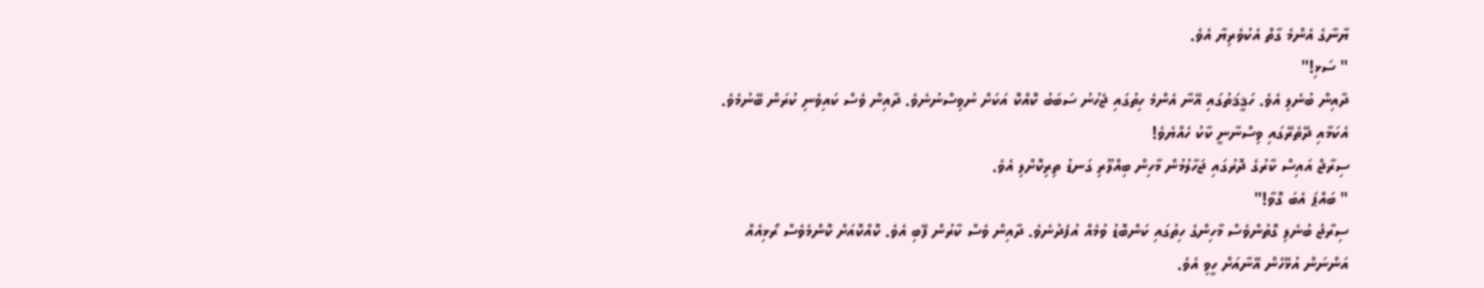ޔާނާގެ އެންމެ ގާތް އެކުވެރިޔާ އެވެ.
" ސަޅި!"
ދާއިން ބުނެލި އެވެ. ހަޤީޤަތުގައި އޭނާ އެންމެ ހިތުގައި ޖެހުނު ސަބަބު ކޮއްކޮ އަކަށް ނުވިސްނުނެވެ. ދާއިން ވެސް ކައިވެނި ކުރަން ބޭނުމެވެ. އެކަމާއި ދޭތެރޭގައި ވިސްނާނީ ކާކު ހެއްޔެވެ!
ސިރާޖް އައިސް ކާރުގެ ދޮރުގައި ޖަހާލުމުން މާހިން ބިއްލޫރި ގަނޑު ތިރިކޮށްލި އެވެ.
" ބައްޕަ އެބަ ގޮވާ!"
ސިރާޖު ބުނެލި ގޮތުންވެސް މާހިންގެ ހިތުގައި ކަންބޮޑު ވުމެއް އުފެދުނެވެ. ދާއިން ވެސް ކާރުން ފޭބި އެވެ. ކޮއްކޮއަށް ކޮންމެވެސް ރޯޅިއެއް އަންނަން އުޅޭހެން އޭނާއަށް ހީވި އެވެ.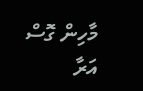މާހިން ގޮސް އަރާ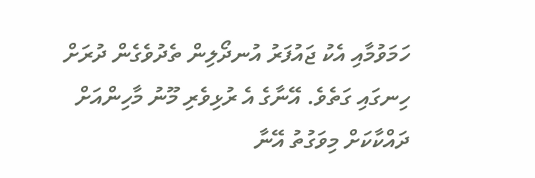ހަމަވުމާއި އެކު ޖައުފަރު އުނދޯލިން ތެދުވެގެން ދުރަށް ހިނގައި ގަތެވެ. އޭނާގެ އެ ރުޅިވެރި މޫނު މާހިންއަށް ދައްކާކަށް މިވަގުތު އޭނާ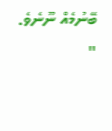ބޭނުމެއް ނޫނެވެ.
"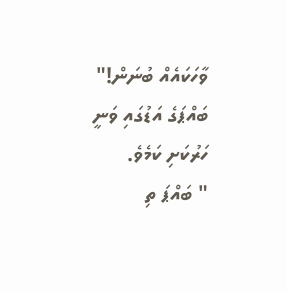ވާހަކައެއް ބުނަން!"
ބައްޕަގެ އަޑުގައި ވަނީ ހަރުކަށި ކަމެވެ.
" ބައްޕަ ތި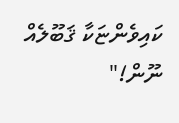ކައިވެންޏަކާ ޤަބޫލެއް ނޫން!"